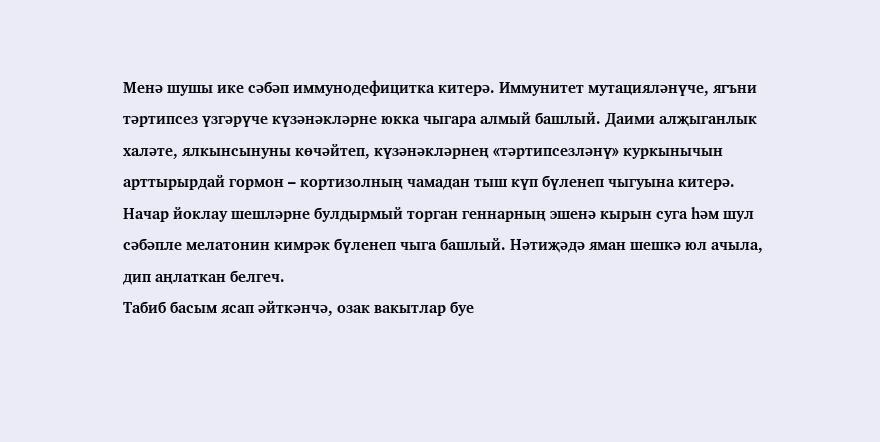Менә шушы ике сәбәп иммунодефицитка китерә. Иммунитет мутацияләнүче, ягъни тәртипсез үзгәрүче күзәнәкләрне юкка чыгара алмый башлый. Даими алҗыганлык халәте, ялкынсынуны көчәйтеп, күзәнәкләрнең «тәртипсезләнү» куркынычын арттырырдай гормон – кортизолның чамадан тыш күп бүленеп чыгуына китерә. Начар йоклау шешләрне булдырмый торган геннарның эшенә кырын суга һәм шул сәбәпле мелатонин кимрәк бүленеп чыга башлый. Нәтиҗәдә яман шешкә юл ачыла, дип аңлаткан белгеч.
Табиб басым ясап әйткәнчә, озак вакытлар буе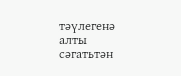тәүлегенә алты сәгатьтән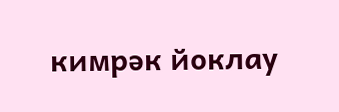кимрәк йоклау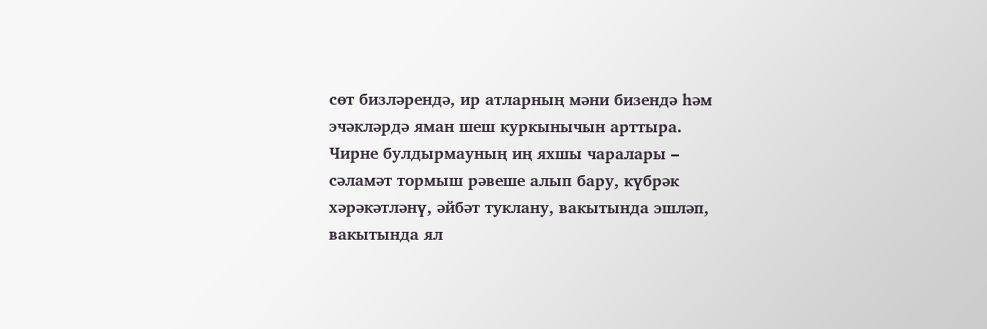сөт бизләрендә, ир атларның мәни бизендә һәм эчәкләрдә яман шеш куркынычын арттыра. Чирне булдырмауның иң яхшы чаралары – сәламәт тормыш рәвеше алып бару, күбрәк хәрәкәтләнү, әйбәт туклану, вакытында эшләп, вакытында ял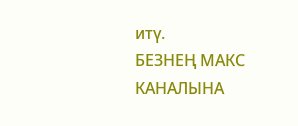итү.
БЕЗНЕҢ МАКС КАНАЛЫНА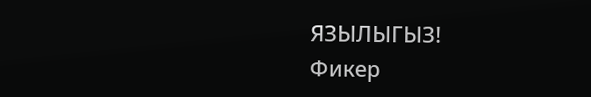ЯЗЫЛЫГЫЗ!
Фикер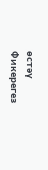өстәү
Фикерегез